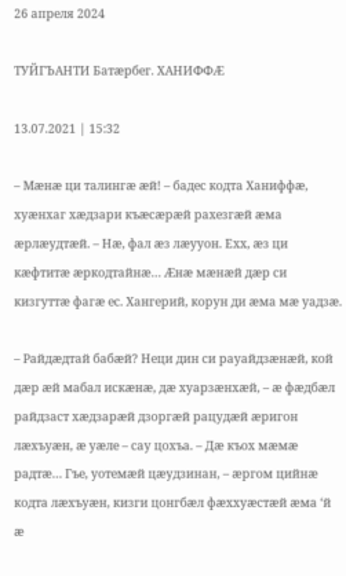26 апреля 2024

ТУЙГЪАНТИ Батӕрбег. ХАНИФФӔ

13.07.2021 | 15:32

– Мӕнӕ ци талингӕ ӕй! – бадес кодта Ханиффӕ, хуӕнхаг хӕдзари къӕсӕрӕй рахезгӕй ӕма ӕрлӕудтӕй. – Нӕ, фал ӕз лӕууон. Ехх, ӕз ци кӕфтитӕ ӕркодтайнӕ… Ӕнӕ мӕнӕй дӕр си кизгуттӕ фагӕ ес. Хангерий, корун ди ӕма мӕ уадзӕ.

– Райдӕдтай бабӕй? Неци дин си рауайдзӕнӕй, кой дӕр ӕй мабал искӕнӕ, дӕ хуарзӕнхӕй, – ӕ фӕдбӕл райдзаст хӕдзарӕй дзоргӕй рацудӕй ӕригон лӕхъуӕн, ӕ уӕле – сау цохъа. – Дӕ къох мӕмӕ радтӕ… Гъе, уотемӕй цӕудзинан, – ӕргом цийнӕ кодта лӕхъуӕн, кизги цонгбӕл фӕххуӕстӕй ӕма ‘й ӕ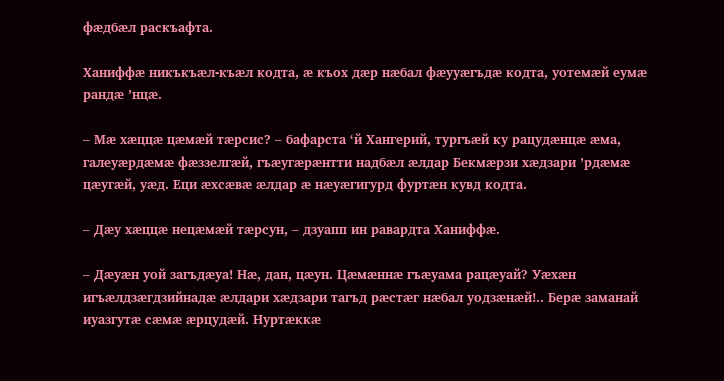фӕдбӕл раскъафта.

Ханиффӕ никъкъӕл-къӕл кодта, ӕ къох дӕр нӕбал фӕууӕгъдӕ кодта, уотемӕй еумӕ рандӕ ’нцӕ.

– Мӕ хӕццӕ цӕмӕй тӕрсис? – бафарста ‘й Хангерий, тургъӕй ку рацудӕнцӕ ӕма, галеуӕрдӕмӕ фӕззелгӕй, гъӕугӕрӕнтти надбӕл ӕлдар Бекмӕрзи хӕдзари ’рдӕмӕ цӕугӕй, уӕд. Еци ӕхсӕвӕ ӕлдар ӕ нӕуӕгигурд фуртӕн кувд кодта.

– Дӕу хӕццӕ нецӕмӕй тӕрсун, – дзуапп ин равардта Ханиффӕ.

– Дӕуӕн уой загъдӕуа! Нӕ, дан, цӕун. Цӕмӕннӕ гъӕуама рацӕуай? Уӕхӕн игъӕлдзӕгдзийнадӕ ӕлдари хӕдзари тагъд рӕстӕг нӕбал уодзӕнӕй!.. Берӕ заманай иуазгутӕ сӕмӕ ӕрцудӕй. Нуртӕккӕ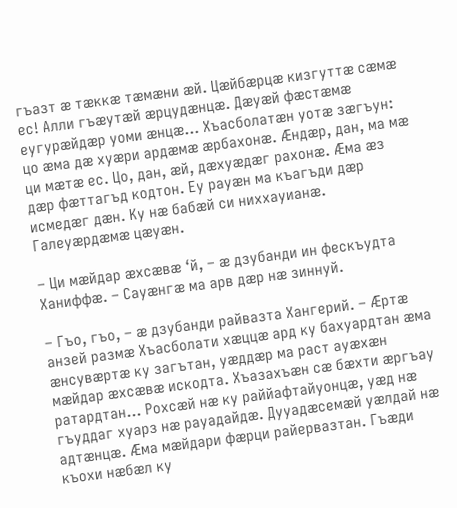гъазт ӕ тӕккӕ тӕмӕни ӕй. Цӕйбӕрцӕ кизгуттӕ сӕмӕ ес! Алли гъӕутӕй ӕрцудӕнцӕ. Дӕуӕй фӕстӕмӕ еугурӕйдӕр уоми ӕнцӕ… Хъасболатӕн уотӕ зӕгъун: цо ӕма дӕ хуӕри ардӕмӕ ӕрбахонӕ. Ӕндӕр, дан, ма мӕ ци мӕтӕ ес. Цо, дан, ӕй, дӕхуӕдӕг рахонӕ. Ӕма ӕз дӕр фӕттагъд кодтон. Еу рауӕн ма къагъди дӕр исмедӕг дӕн. Ку нӕ бабӕй си ниххауианӕ. Галеуӕрдӕмӕ цӕуӕн.

– Ци мӕйдар ӕхсӕвӕ ‘й, – ӕ дзубанди ин фескъудта Ханиффӕ. – Сауӕнгӕ ма арв дӕр нӕ зиннуй.

– Гъо, гъо, – ӕ дзубанди райвазта Хангерий. – Ӕртӕ анзей размӕ Хъасболати хӕццӕ ард ку бахуардтан ӕма ӕнсувӕртӕ ку загътан, уӕддӕр ма раст ауӕхӕн мӕйдар ӕхсӕвӕ искодта. Хъазахъӕн сӕ бӕхти ӕргъау ратардтан… Рохсӕй нӕ ку раййафтайуонцӕ, уӕд нӕ гъуддаг хуарз нӕ рауадайдӕ. Дууадӕсемӕй уӕлдай нӕ адтӕнцӕ. Ӕма мӕйдари фӕрци райервазтан. Гъӕди къохи нӕбӕл ку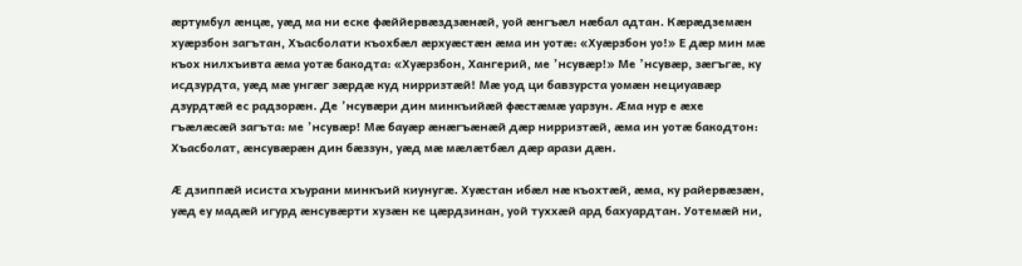ӕртумбул ӕнцӕ, уӕд ма ни еске фӕййервӕздзӕнӕй, уой ӕнгъӕл нӕбал адтан. Кӕрӕдземӕн хуӕрзбон загътан, Хъасболати къохбӕл ӕрхуӕстӕн ӕма ин уотӕ: «Хуӕрзбон уо!» Е дӕр мин мӕ къох нилхъивта ӕма уотӕ бакодта: «Хуӕрзбон, Хангерий, ме ’нсувӕр!» Ме ’нсувӕр, зӕгъгӕ, ку исдзурдта, уӕд мӕ унгӕг зӕрдӕ куд нирризтӕй! Мӕ уод ци бавзурста уомӕн нециуавӕр дзурдтӕй ес радзорӕн. Де ’нсувӕри дин минкъийӕй фӕстӕмӕ уарзун. Ӕма нур е ӕхе гъӕлӕсӕй загъта: ме ’нсувӕр! Мӕ бауӕр ӕнӕгъӕнӕй дӕр нирризтӕй, ӕма ин уотӕ бакодтон: Хъасболат, ӕнсувӕрӕн дин бӕззун, уӕд мӕ мӕлӕтбӕл дӕр арази дӕн.

Ӕ дзиппӕй исиста хъурани минкъий киунугӕ. Хуӕстан ибӕл нӕ къохтӕй, ӕма, ку райервӕзӕн, уӕд еу мадӕй игурд ӕнсувӕрти хузӕн ке цӕрдзинан, уой туххӕй ард бахуардтан. Уотемӕй ни,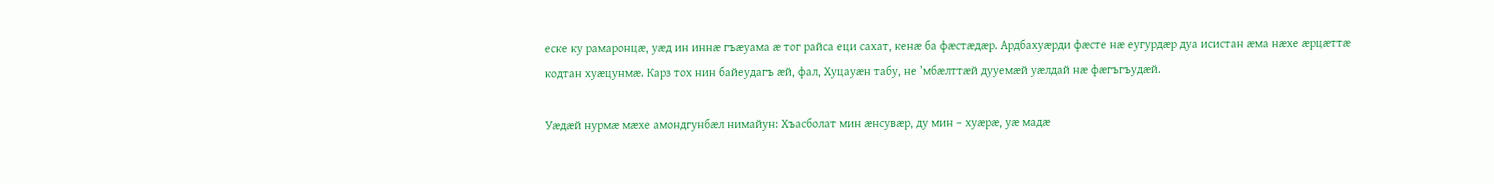еске ку рамаронцӕ, уӕд ин иннӕ гъӕуама ӕ тог райса еци сахат, кенӕ ба фӕстӕдӕр. Ардбахуӕрди фӕсте нӕ еугурдӕр дуа исистан ӕма нӕхе ӕрцӕттӕ кодтан хуӕцунмӕ. Карз тох нин байеудагъ ӕй, фал, Хуцауӕн табу, не ’мбӕлттӕй дууемӕй уӕлдай нӕ фӕгъгъудӕй.

Уӕдӕй нурмӕ мӕхе амондгунбӕл нимайун: Хъасболат мин ӕнсувӕр, ду мин – хуӕрӕ, уӕ мадӕ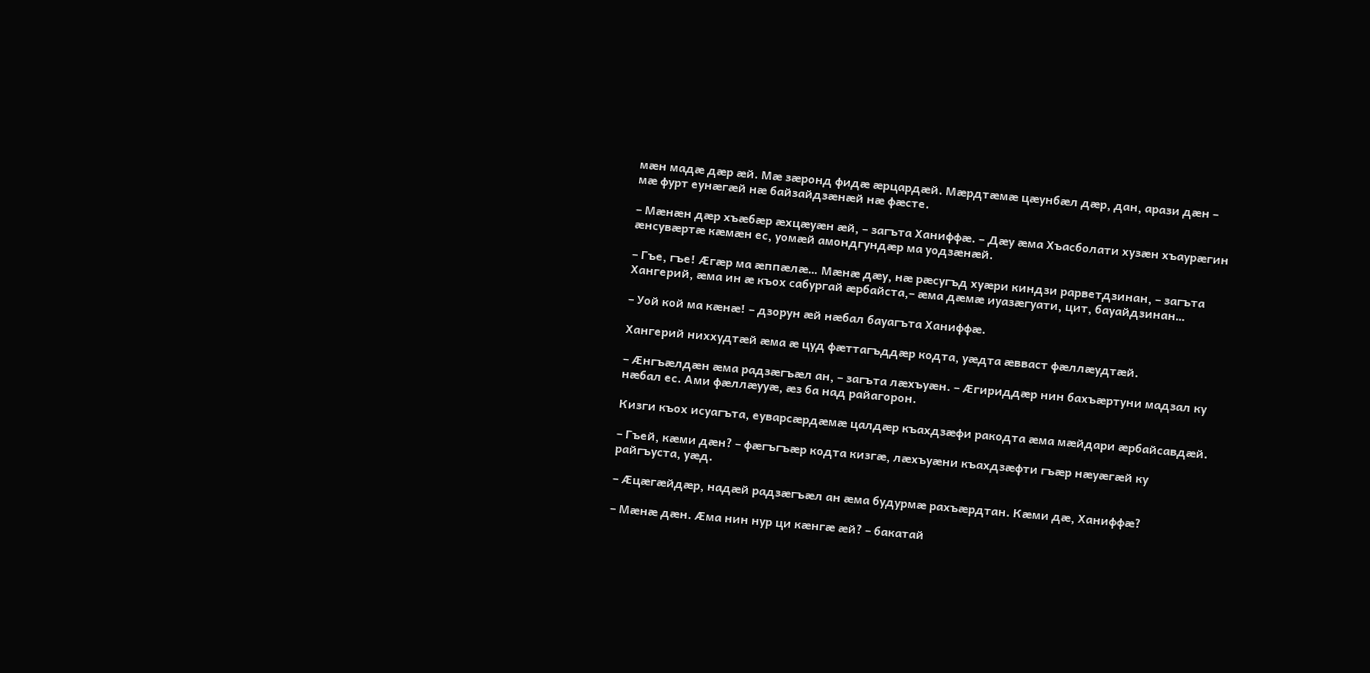мӕн мадӕ дӕр ӕй. Мӕ зӕронд фидӕ ӕрцардӕй. Мӕрдтӕмӕ цӕунбӕл дӕр, дан, арази дӕн – мӕ фурт еунӕгӕй нӕ байзайдзӕнӕй нӕ фӕсте.

– Мӕнӕн дӕр хъӕбӕр ӕхцӕуӕн ӕй, – загъта Ханиффӕ. – Дӕу ӕма Хъасболати хузӕн хъаурӕгин ӕнсувӕртӕ кӕмӕн ес, уомӕй амондгундӕр ма уодзӕнӕй.

– Гъе, гъе! Ӕгӕр ма ӕппӕлӕ… Мӕнӕ дӕу, нӕ рӕсугъд хуӕри киндзи рарветдзинан, – загъта Хангерий, ӕма ин ӕ къох сабургай ӕрбайста,– ӕма дӕмӕ иуазӕгуати, цит, бауайдзинан…

– Уой кой ма кӕнӕ! – дзорун ӕй нӕбал бауагъта Ханиффӕ.

Хангерий ниххудтӕй ӕма ӕ цуд фӕттагъддӕр кодта, уӕдта ӕвваст фӕллӕудтӕй.

– Ӕнгъӕлдӕн ӕма радзӕгъӕл ан, – загъта лӕхъуӕн. – Ӕгириддӕр нин бахъӕртуни мадзал ку нӕбал ес. Ами фӕллӕууӕ, ӕз ба над райагорон.

Кизги къох исуагъта, еуварсӕрдӕмӕ цалдӕр къахдзӕфи ракодта ӕма мӕйдари ӕрбайсавдӕй.

– Гъей, кӕми дӕн? – фӕгъгъӕр кодта кизгӕ, лӕхъуӕни къахдзӕфти гъӕр нӕуӕгӕй ку райгъуста, уӕд.

– Ӕцӕгӕйдӕр, надӕй радзӕгъӕл ан ӕма будурмӕ рахъӕрдтан. Кӕми дӕ, Ханиффӕ?

– Мӕнӕ дӕн. Ӕма нин нур ци кӕнгӕ ӕй? – бакатай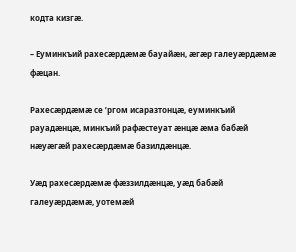кодта кизгӕ.

– Еуминкъий рахесӕрдӕмӕ бауайӕн, ӕгӕр галеуӕрдӕмӕ фӕцан.

Рахесӕрдӕмӕ се ’ргом исаразтонцӕ, еуминкъий рауадӕнцӕ, минкъий рафӕстеуат ӕнцӕ ӕма бабӕй нӕуӕгӕй рахесӕрдӕмӕ базилдӕнцӕ.

Уӕд рахесӕрдӕмӕ фӕззилдӕнцӕ, уӕд бабӕй галеуӕрдӕмӕ, уотемӕй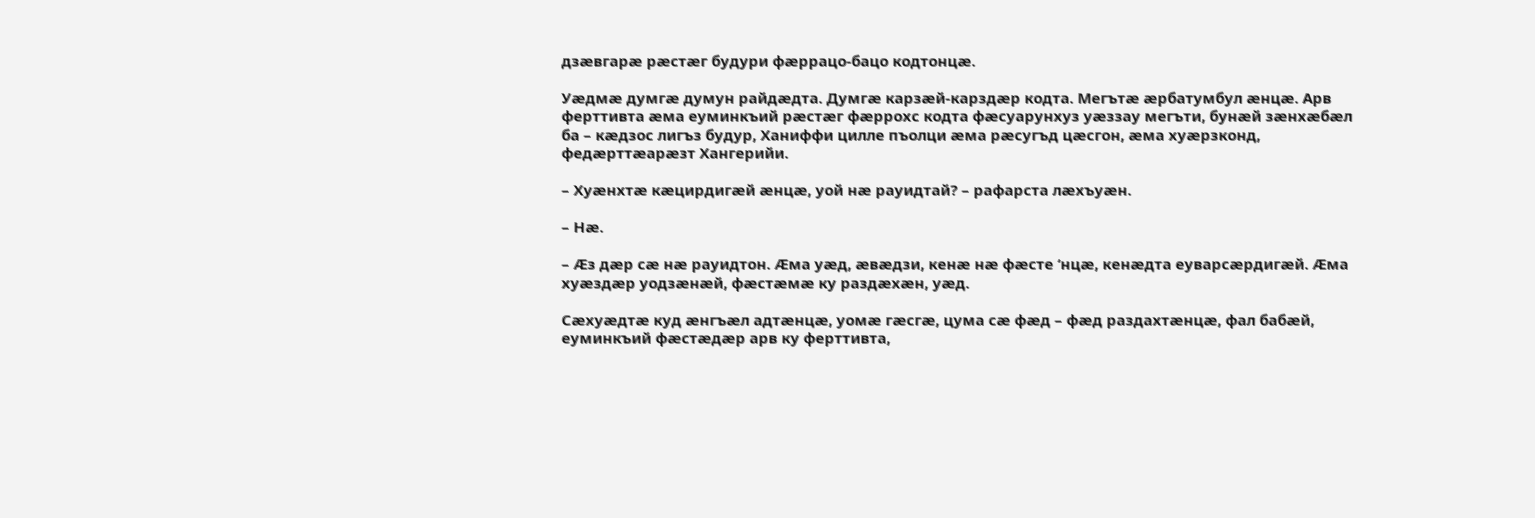дзӕвгарӕ рӕстӕг будури фӕррацо-бацо кодтонцӕ.

Уӕдмӕ думгӕ думун райдӕдта. Думгӕ карзӕй-карздӕр кодта. Мегътӕ ӕрбатумбул ӕнцӕ. Арв ферттивта ӕма еуминкъий рӕстӕг фӕррохс кодта фӕсуарунхуз уӕззау мегъти, бунӕй зӕнхӕбӕл ба – кӕдзос лигъз будур, Ханиффи цилле пъолци ӕма рӕсугъд цӕсгон, ӕма хуӕрзконд, федӕрттӕарӕзт Хангерийи.

– Хуӕнхтӕ кӕцирдигӕй ӕнцӕ, уой нӕ рауидтай? – рафарста лӕхъуӕн.

– Нӕ.

– Ӕз дӕр сӕ нӕ рауидтон. Ӕма уӕд, ӕвӕдзи, кенӕ нӕ фӕсте ‘нцӕ, кенӕдта еуварсӕрдигӕй. Ӕма хуӕздӕр уодзӕнӕй, фӕстӕмӕ ку раздӕхӕн, уӕд.

Сӕхуӕдтӕ куд ӕнгъӕл адтӕнцӕ, уомӕ гӕсгӕ, цума сӕ фӕд – фӕд раздахтӕнцӕ, фал бабӕй, еуминкъий фӕстӕдӕр арв ку ферттивта,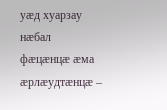уӕд хуарзау нӕбал фӕцӕнцӕ ӕма ӕрлӕудтӕнцӕ –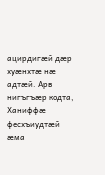ацирдигӕй дӕр хуӕнхтӕ нӕ адтӕй. Арв нигъгъӕр кодта, Ханиффӕ фесхъиудтӕй ӕма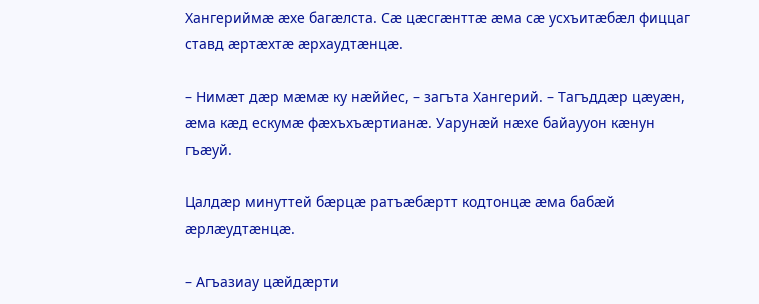Хангериймӕ ӕхе багӕлста. Сӕ цӕсгӕнттӕ ӕма сӕ усхъитӕбӕл фиццаг ставд ӕртӕхтӕ ӕрхаудтӕнцӕ.

– Нимӕт дӕр мӕмӕ ку нӕййес, – загъта Хангерий. – Тагъддӕр цӕуӕн, ӕма кӕд ескумӕ фӕхъхъӕртианӕ. Уарунӕй нӕхе байаууон кӕнун гъӕуй.

Цалдӕр минуттей бӕрцӕ ратъӕбӕртт кодтонцӕ ӕма бабӕй ӕрлӕудтӕнцӕ.

– Агъазиау цӕйдӕрти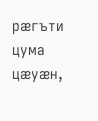рӕгъти цума цӕуӕн,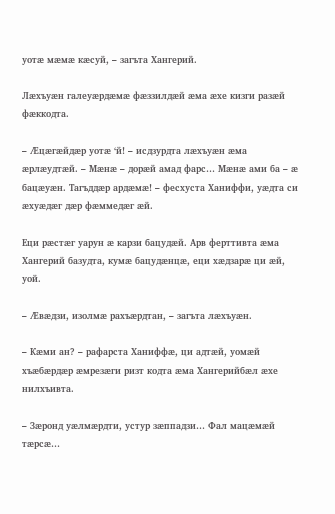уотӕ мӕмӕ кӕсуй, – загъта Хангерий.

Лӕхъуӕн галеуӕрдӕмӕ фӕззилдӕй ӕма ӕхе кизги разӕй фӕккодта.

– Ӕцӕгӕйдӕр уотӕ ‘й! – исдзурдта лӕхъуӕн ӕма ӕрлӕудтӕй. – Мӕнӕ – дорӕй амад фарс… Мӕнӕ ами ба – ӕ бацӕуӕн. Тагъддӕр ардӕмӕ! – фесхуста Ханиффи, уӕдта си ӕхуӕдӕг дӕр фӕммедӕг ӕй.

Еци рӕстӕг уарун ӕ карзи бацудӕй. Арв ферттивта ӕма Хангерий базудта, кумӕ бацудӕнцӕ, еци хӕдзарӕ ци ӕй, уой.

– Ӕвӕдзи, изолмӕ рахъӕрдтан, – загъта лӕхъуӕн.

– Кӕми ан? – рафарста Ханиффӕ, ци адтӕй, уомӕй хъӕбӕрдӕр ӕмрезӕги ризт кодта ӕма Хангерийбӕл ӕхе нилхъивта.

– Зӕронд уӕлмӕрдти, устур зӕппадзи… Фал мацӕмӕй тӕрсӕ…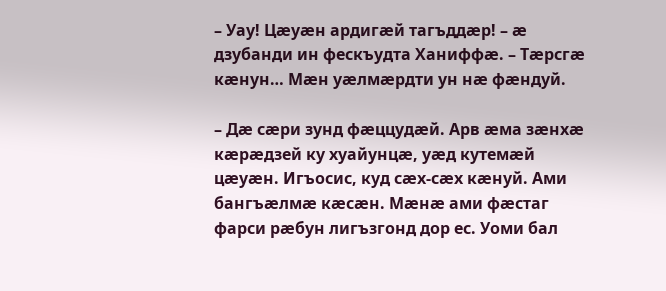– Уау! Цӕуӕн ардигӕй тагъддӕр! – ӕ дзубанди ин фескъудта Ханиффӕ. – Тӕрсгӕ кӕнун… Мӕн уӕлмӕрдти ун нӕ фӕндуй.

– Дӕ сӕри зунд фӕццудӕй. Арв ӕма зӕнхӕ кӕрӕдзей ку хуайунцӕ, уӕд кутемӕй цӕуӕн. Игъосис, куд сӕх-сӕх кӕнуй. Ами бангъӕлмӕ кӕсӕн. Мӕнӕ ами фӕстаг фарси рӕбун лигъзгонд дор ес. Уоми бал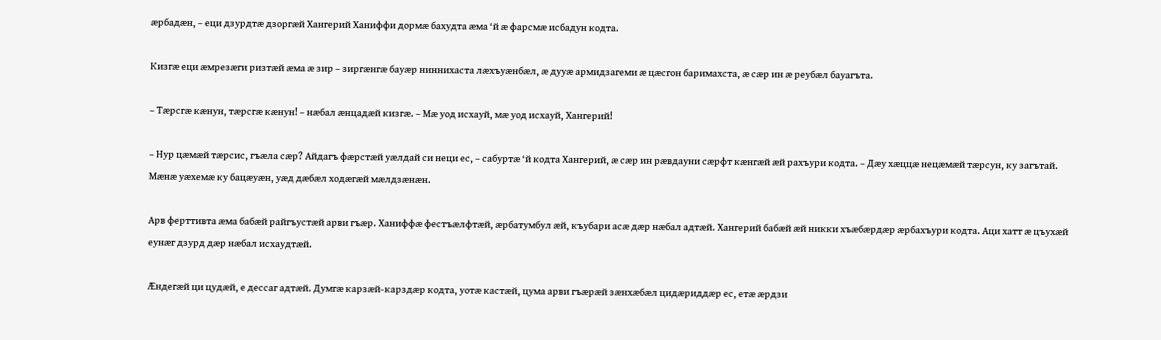ӕрбадӕн, – еци дзурдтӕ дзоргӕй Хангерий Ханиффи дормӕ бахудта ӕма ‘й ӕ фарсмӕ исбадун кодта.

Кизгӕ еци ӕмрезӕги ризтӕй ӕма ӕ зир – зиргӕнгӕ бауӕр ниннихаста лӕхъуӕнбӕл, ӕ дууӕ армидзагеми ӕ цӕсгон баримахста, ӕ сӕр ин ӕ реубӕл бауагъта.

– Тӕрсгӕ кӕнун, тӕрсгӕ кӕнун! – нӕбал ӕнцадӕй кизгӕ. – Мӕ уод исхауй, мӕ уод исхауй, Хангерий!

– Нур цӕмӕй тӕрсис, гъӕла сӕр? Айдагъ фӕрстӕй уӕлдай си неци ес, – сабуртӕ ‘й кодта Хангерий, ӕ сӕр ин рӕвдауни сӕрфт кӕнгӕй ӕй рахъури кодта. – Дӕу хӕццӕ нецӕмӕй тӕрсун, ку загътай. Мӕнӕ уӕхемӕ ку бацӕуӕн, уӕд дӕбӕл ходӕгӕй мӕлдзӕнӕн.

Арв ферттивта ӕма бабӕй райгъустӕй арви гъӕр. Ханиффӕ фестъӕлфтӕй, ӕрбатумбул ӕй, къубари асӕ дӕр нӕбал адтӕй. Хангерий бабӕй ӕй никки хъӕбӕрдӕр ӕрбахъури кодта. Аци хатт ӕ цъухӕй еунӕг дзурд дӕр нӕбал исхаудтӕй.

Ӕндегӕй ци цудӕй, е дессаг адтӕй. Думгӕ карзӕй-карздӕр кодта, уотӕ кастӕй, цума арви гъӕрӕй зӕнхӕбӕл цидӕриддӕр ес, етӕ ӕрдзи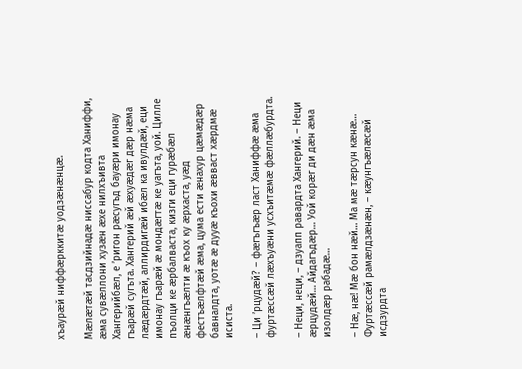хъаурӕй ниффӕрккитӕ уодзӕнӕнцӕ.

Мӕлӕтӕй тасдзийнадӕ ниссабур кодта Ханиффи, ӕма сувӕллони хузӕн ӕхе нилхъивта Хангерийбӕл, е ’ригон рӕсугъд бауӕри имонау гъарӕй сугъта. Хангерий ӕй ӕхуӕдӕг дӕр нӕма лӕдӕрдтӕй, аллирдигӕй ибӕл ка ивулдӕй, еци имонау гъарӕй ӕ мондӕгтӕ ке уагъта, уой. Цилле пъолци ке ӕрбалваста, кизги еци гурӕбӕл ӕнӕнгъӕлти ӕ къох ку ӕрхаста, уӕд фестъӕлфтӕй ӕма, цума ести ӕнахур цӕмӕдӕр бавналдта, уотӕ ӕ дууӕ къохи ӕвваст хӕрдмӕ исиста.

– Ци ’рцудӕй? – фӕгъгъӕр ласт Ханиффӕ ӕма фуртӕссӕй лӕхъуӕни усхъитӕмӕ фӕллӕбурдта.

– Неци, неци, – дзуапп равардта Хангерий. – Неци ӕрцудӕй… Айдагъдӕр… Уой корӕг ди дӕн ӕма изолдӕр рабадӕ…

– Нӕ, нӕ! Мӕ бон нӕй… Ма мӕ тӕрсун кӕнӕ… Фуртӕссӕй рамӕлдзӕнӕн, – кӕунгъӕлӕсӕй исдзурдта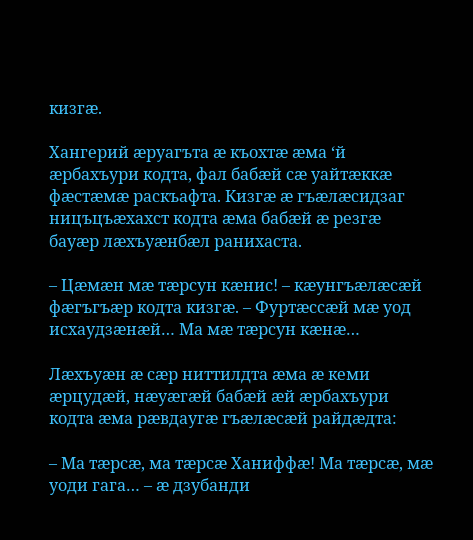кизгӕ.

Хангерий ӕруагъта ӕ къохтӕ ӕма ‘й ӕрбахъури кодта, фал бабӕй сӕ уайтӕккӕ фӕстӕмӕ раскъафта. Кизгӕ ӕ гъӕлӕсидзаг ницъцъӕхахст кодта ӕма бабӕй ӕ резгӕ бауӕр лӕхъуӕнбӕл ранихаста.

– Цӕмӕн мӕ тӕрсун кӕнис! – кӕунгъӕлӕсӕй фӕгъгъӕр кодта кизгӕ. – Фуртӕссӕй мӕ уод исхаудзӕнӕй… Ма мӕ тӕрсун кӕнӕ…

Лӕхъуӕн ӕ сӕр ниттилдта ӕма ӕ кеми ӕрцудӕй, нӕуӕгӕй бабӕй ӕй ӕрбахъури кодта ӕма рӕвдаугӕ гъӕлӕсӕй райдӕдта:

– Ма тӕрсӕ, ма тӕрсӕ Ханиффӕ! Ма тӕрсӕ, мӕ уоди гага… – ӕ дзубанди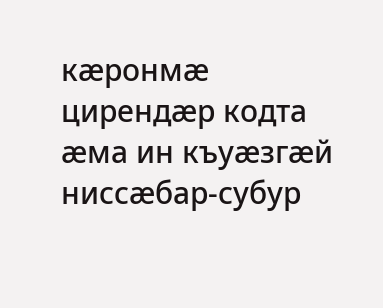кӕронмӕ цирендӕр кодта ӕма ин къуӕзгӕй ниссӕбар-субур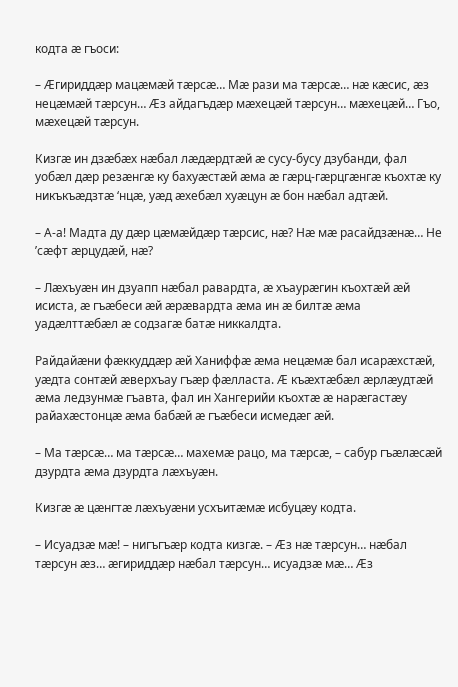кодта ӕ гъоси:

– Ӕгириддӕр мацӕмӕй тӕрсӕ… Мӕ рази ма тӕрсӕ… нӕ кӕсис, ӕз нецӕмӕй тӕрсун… Ӕз айдагъдӕр мӕхецӕй тӕрсун… мӕхецӕй… Гъо, мӕхецӕй тӕрсун.

Кизгӕ ин дзӕбӕх нӕбал лӕдӕрдтӕй ӕ сусу-бусу дзубанди, фал уобӕл дӕр резӕнгӕ ку бахуӕстӕй ӕма ӕ гӕрц-гӕрцгӕнгӕ къохтӕ ку никъкъӕдзтӕ ‘нцӕ, уӕд ӕхебӕл хуӕцун ӕ бон нӕбал адтӕй.

– А-а! Мадта ду дӕр цӕмӕйдӕр тӕрсис, нӕ? Нӕ мӕ расайдзӕнӕ… Не ’сӕфт ӕрцудӕй, нӕ?

– Лӕхъуӕн ин дзуапп нӕбал равардта, ӕ хъаурӕгин къохтӕй ӕй исиста, ӕ гъӕбеси ӕй ӕрӕвардта ӕма ин ӕ билтӕ ӕма уадӕлттӕбӕл ӕ содзагӕ батӕ никкалдта.

Райдайӕни фӕккуддӕр ӕй Ханиффӕ ӕма нецӕмӕ бал исарӕхстӕй, уӕдта сонтӕй ӕверхъау гъӕр фӕлласта. Ӕ къӕхтӕбӕл ӕрлӕудтӕй ӕма ледзунмӕ гъавта, фал ин Хангерийи къохтӕ ӕ нарӕгастӕу райахӕстонцӕ ӕма бабӕй ӕ гъӕбеси исмедӕг ӕй.

– Ма тӕрсӕ… ма тӕрсӕ… махемӕ рацо, ма тӕрсӕ, – сабур гъӕлӕсӕй дзурдта ӕма дзурдта лӕхъуӕн.

Кизгӕ ӕ цӕнгтӕ лӕхъуӕни усхъитӕмӕ исбуцӕу кодта.

– Исуадзӕ мӕ! – нигъгъӕр кодта кизгӕ. – Ӕз нӕ тӕрсун… нӕбал тӕрсун ӕз… ӕгириддӕр нӕбал тӕрсун… исуадзӕ мӕ… Ӕз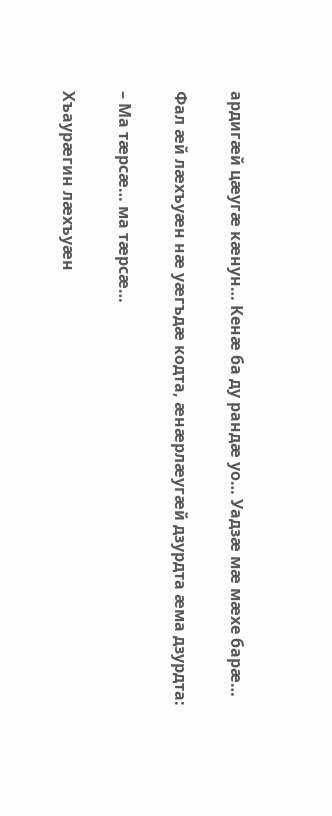ардигӕй цӕугӕ кӕнун… Кенӕ ба ду рандӕ уо… Уадзӕ мӕ мӕхе барӕ…

Фал ӕй лӕхъуӕн нӕ уӕгъдӕ кодта, ӕнӕрлӕугӕй дзурдта ӕма дзурдта:

– Ма тӕрсӕ… ма тӕрсӕ…

Хъаурӕгин лӕхъуӕн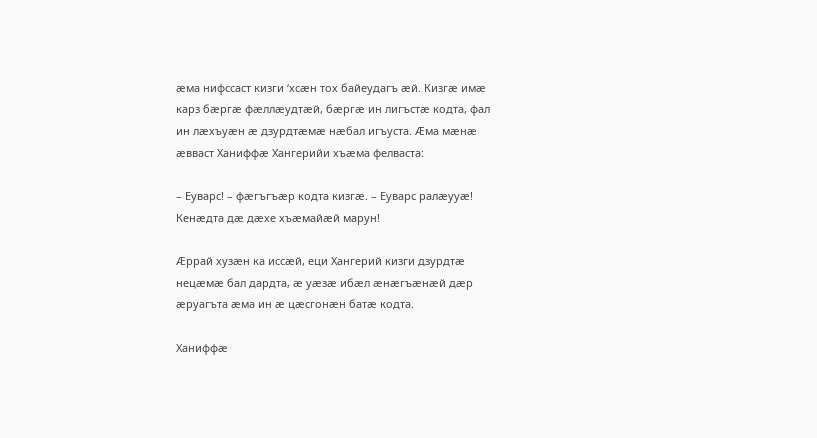ӕма нифссаст кизги ‘хсӕн тох байеудагъ ӕй. Кизгӕ имӕ карз бӕргӕ фӕллӕудтӕй, бӕргӕ ин лигъстӕ кодта, фал ин лӕхъуӕн ӕ дзурдтӕмӕ нӕбал игъуста. Ӕма мӕнӕ ӕвваст Ханиффӕ Хангерийи хъӕма фелваста:

– Еуварс! – фӕгъгъӕр кодта кизгӕ. – Еуварс ралӕууӕ! Кенӕдта дӕ дӕхе хъӕмайӕй марун!

Ӕррай хузӕн ка иссӕй, еци Хангерий кизги дзурдтӕ нецӕмӕ бал дардта, ӕ уӕзӕ ибӕл ӕнӕгъӕнӕй дӕр ӕруагъта ӕма ин ӕ цӕсгонӕн батӕ кодта.

Ханиффӕ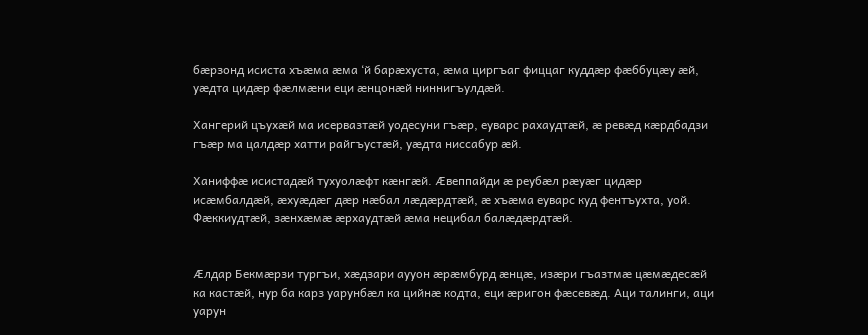бӕрзонд исиста хъӕма ӕма ‘й барӕхуста, ӕма циргъаг фиццаг куддӕр фӕббуцӕу ӕй, уӕдта цидӕр фӕлмӕни еци ӕнцонӕй ниннигъулдӕй.

Хангерий цъухӕй ма исервазтӕй уодесуни гъӕр, еуварс рахаудтӕй, ӕ ревӕд кӕрдбадзи гъӕр ма цалдӕр хатти райгъустӕй, уӕдта ниссабур ӕй.

Ханиффӕ исистадӕй тухуолӕфт кӕнгӕй. Ӕвеппайди ӕ реубӕл рӕуӕг цидӕр исӕмбалдӕй, ӕхуӕдӕг дӕр нӕбал лӕдӕрдтӕй, ӕ хъӕма еуварс куд фентъухта, уой. Фӕккиудтӕй, зӕнхӕмӕ ӕрхаудтӕй ӕма нецибал балӕдӕрдтӕй.


Ӕлдар Бекмӕрзи тургъи, хӕдзари аууон ӕрӕмбурд ӕнцӕ, изӕри гъазтмӕ цӕмӕдесӕй ка кастӕй, нур ба карз уарунбӕл ка цийнӕ кодта, еци ӕригон фӕсевӕд. Аци талинги, аци уарун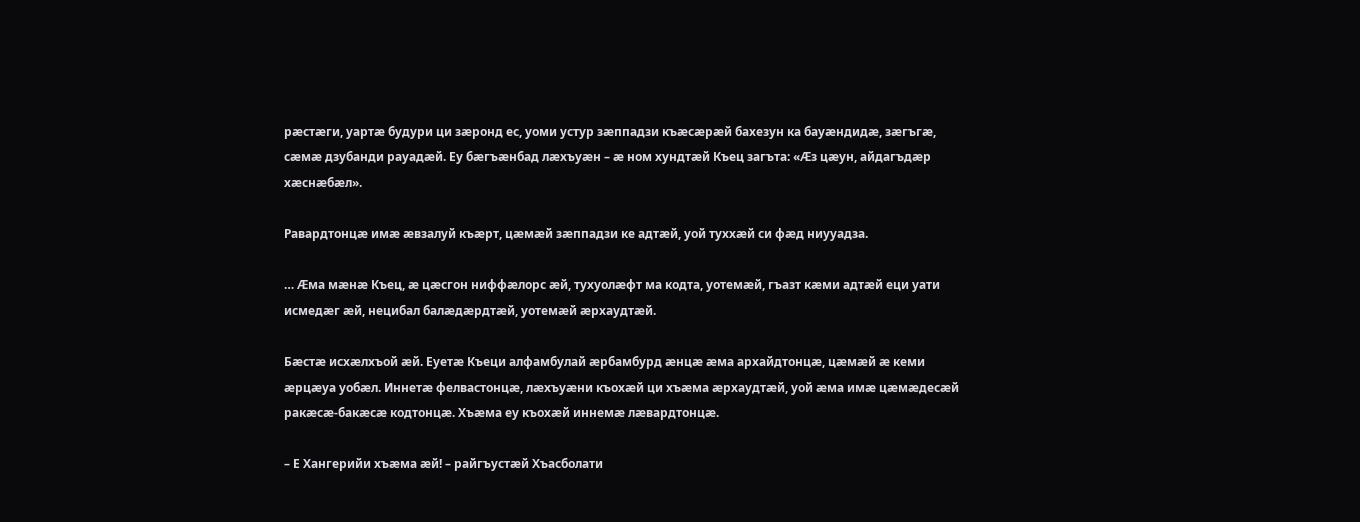рӕстӕги, уартӕ будури ци зӕронд ес, уоми устур зӕппадзи къӕсӕрӕй бахезун ка бауӕндидӕ, зӕгъгӕ, сӕмӕ дзубанди рауадӕй. Еу бӕгъӕнбад лӕхъуӕн – ӕ ном хундтӕй Къец загъта: «Ӕз цӕун, айдагъдӕр хӕснӕбӕл».

Равардтонцӕ имӕ ӕвзалуй къӕрт, цӕмӕй зӕппадзи ке адтӕй, уой туххӕй си фӕд ниууадза.

… Ӕма мӕнӕ Къец, ӕ цӕсгон ниффӕлорс ӕй, тухуолӕфт ма кодта, уотемӕй, гъазт кӕми адтӕй еци уати исмедӕг ӕй, нецибал балӕдӕрдтӕй, уотемӕй ӕрхаудтӕй.

Бӕстӕ исхӕлхъой ӕй. Еуетӕ Къеци алфамбулай ӕрбамбурд ӕнцӕ ӕма архайдтонцӕ, цӕмӕй ӕ кеми ӕрцӕуа уобӕл. Иннетӕ фелвастонцӕ, лӕхъуӕни къохӕй ци хъӕма ӕрхаудтӕй, уой ӕма имӕ цӕмӕдесӕй ракӕсӕ-бакӕсӕ кодтонцӕ. Хъӕма еу къохӕй иннемӕ лӕвардтонцӕ.

– Е Хангерийи хъӕма ӕй! – райгъустӕй Хъасболати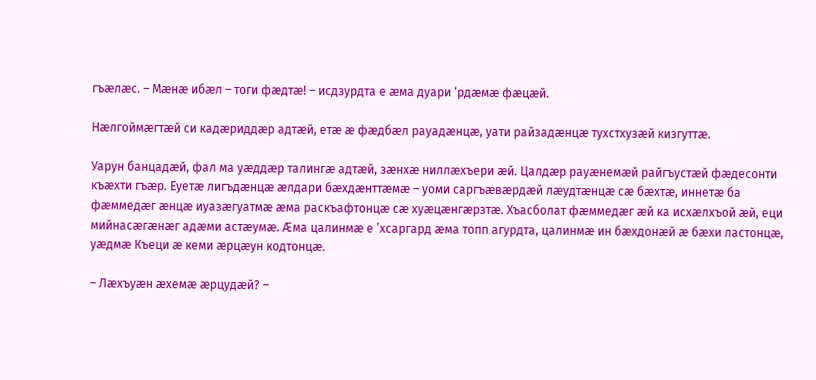гъӕлӕс. – Мӕнӕ ибӕл – тоги фӕдтӕ! – исдзурдта е ӕма дуари ‘рдӕмӕ фӕцӕй.

Нӕлгоймӕгтӕй си кадӕриддӕр адтӕй, етӕ ӕ фӕдбӕл рауадӕнцӕ, уати райзадӕнцӕ тухстхузӕй кизгуттӕ.

Уарун банцадӕй, фал ма уӕддӕр талингӕ адтӕй, зӕнхӕ ниллӕхъери ӕй. Цалдӕр рауӕнемӕй райгъустӕй фӕдесонти къӕхти гъӕр. Еуетӕ лигъдӕнцӕ ӕлдари бӕхдӕнттӕмӕ – уоми саргъӕвӕрдӕй лӕудтӕнцӕ сӕ бӕхтӕ, иннетӕ ба фӕммедӕг ӕнцӕ иуазӕгуатмӕ ӕма раскъафтонцӕ сӕ хуӕцӕнгӕрзтӕ. Хъасболат фӕммедӕг ӕй ка исхӕлхъой ӕй, еци мийнасӕгӕнӕг адӕми астӕумӕ. Ӕма цалинмӕ е ’хсаргард ӕма топп агурдта, цалинмӕ ин бӕхдонӕй ӕ бӕхи ластонцӕ, уӕдмӕ Къеци ӕ кеми ӕрцӕун кодтонцӕ.

– Лӕхъуӕн ӕхемӕ ӕрцудӕй? –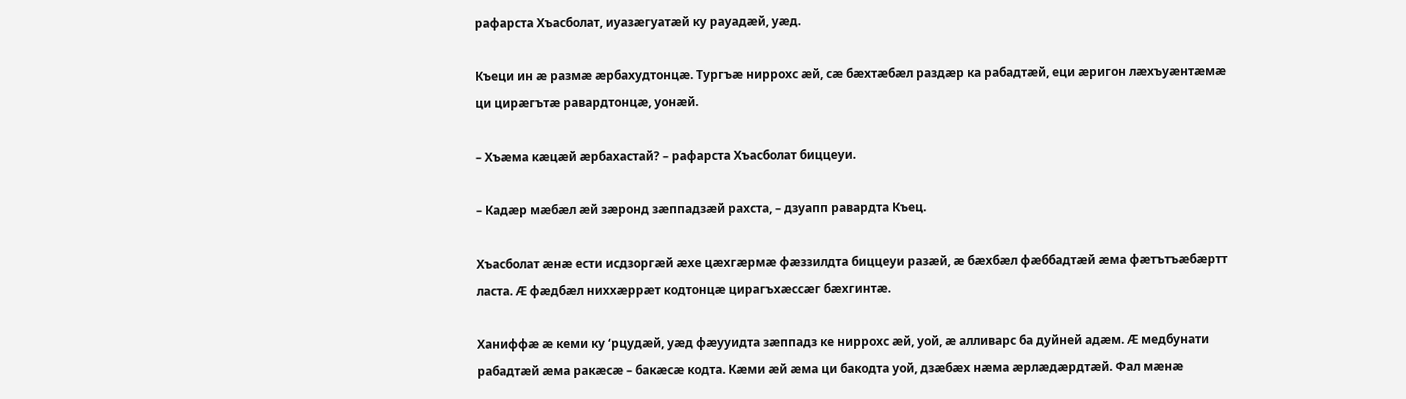рафарста Хъасболат, иуазӕгуатӕй ку рауадӕй, уӕд.

Къеци ин ӕ размӕ ӕрбахудтонцӕ. Тургъӕ ниррохс ӕй, сӕ бӕхтӕбӕл раздӕр ка рабадтӕй, еци ӕригон лӕхъуӕнтӕмӕ ци цирӕгътӕ равардтонцӕ, уонӕй.

– Хъӕма кӕцӕй ӕрбахастай? – рафарста Хъасболат биццеуи.

– Кадӕр мӕбӕл ӕй зӕронд зӕппадзӕй рахста, – дзуапп равардта Къец.

Хъасболат ӕнӕ ести исдзоргӕй ӕхе цӕхгӕрмӕ фӕззилдта биццеуи разӕй, ӕ бӕхбӕл фӕббадтӕй ӕма фӕтътъӕбӕртт ласта. Ӕ фӕдбӕл ниххӕррӕт кодтонцӕ цирагъхӕссӕг бӕхгинтӕ.

Ханиффӕ ӕ кеми ку ‘рцудӕй, уӕд фӕууидта зӕппадз ке ниррохс ӕй, уой, ӕ алливарс ба дуйней адӕм. Ӕ медбунати рабадтӕй ӕма ракӕсӕ – бакӕсӕ кодта. Кӕми ӕй ӕма ци бакодта уой, дзӕбӕх нӕма ӕрлӕдӕрдтӕй. Фал мӕнӕ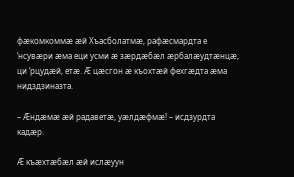фӕкомкоммӕ ӕй Хъасболатмӕ, рафӕсмардта е ’нсувӕри ӕма еци усми ӕ зӕрдӕбӕл ӕрбалӕудтӕнцӕ, ци ‘рцудӕй, етӕ. Ӕ цӕсгон ӕ къохтӕй фехгӕдта ӕма нидздзиназта.

– Ӕндӕмӕ ӕй радаветӕ, уӕлдӕфмӕ! – исдзурдта кадӕр.

Ӕ къӕхтӕбӕл ӕй ислӕуун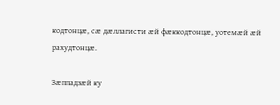кодтонцӕ, сӕ дӕллагисти ӕй фӕккодтонцӕ, уотемӕй ӕй рахудтонцӕ.

Зӕппадзӕй ку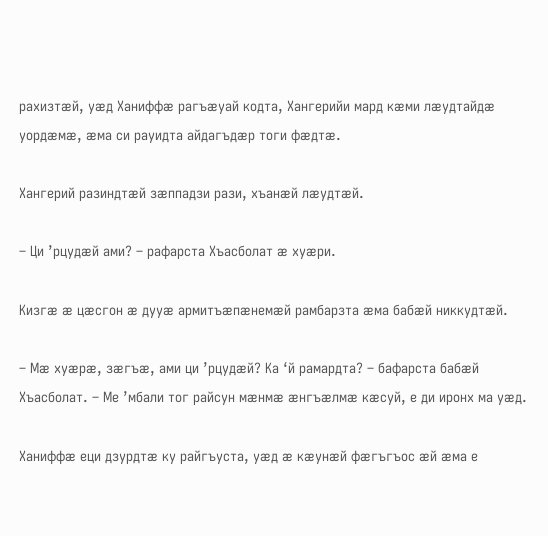рахизтӕй, уӕд Ханиффӕ рагъӕуай кодта, Хангерийи мард кӕми лӕудтайдӕ уордӕмӕ, ӕма си рауидта айдагъдӕр тоги фӕдтӕ.

Хангерий разиндтӕй зӕппадзи рази, хъанӕй лӕудтӕй.

– Ци ’рцудӕй ами? – рафарста Хъасболат ӕ хуӕри.

Кизгӕ ӕ цӕсгон ӕ дууӕ армитъӕпӕнемӕй рамбарзта ӕма бабӕй никкудтӕй.

– Мӕ хуӕрӕ, зӕгъӕ, ами ци ’рцудӕй? Ка ‘й рамардта? – бафарста бабӕй Хъасболат. – Ме ’мбали тог райсун мӕнмӕ ӕнгъӕлмӕ кӕсуй, е ди иронх ма уӕд.

Ханиффӕ еци дзурдтӕ ку райгъуста, уӕд ӕ кӕунӕй фӕгъгъос ӕй ӕма е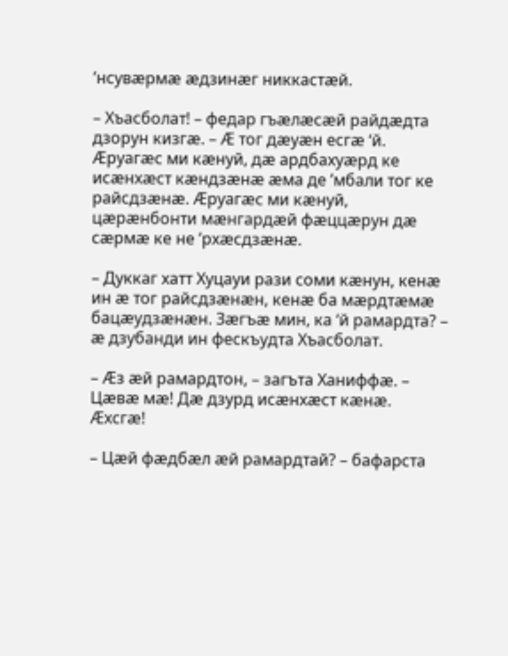’нсувӕрмӕ ӕдзинӕг никкастӕй.

– Хъасболат! – федар гъӕлӕсӕй райдӕдта дзорун кизгӕ. – Ӕ тог дӕуӕн есгӕ ‘й. Ӕруагӕс ми кӕнуй, дӕ ардбахуӕрд ке исӕнхӕст кӕндзӕнӕ ӕма де ’мбали тог ке райсдзӕнӕ. Ӕруагӕс ми кӕнуй, цӕрӕнбонти мӕнгардӕй фӕццӕрун дӕ сӕрмӕ ке не ’рхӕсдзӕнӕ.

– Дуккаг хатт Хуцауи рази соми кӕнун, кенӕ ин ӕ тог райсдзӕнӕн, кенӕ ба мӕрдтӕмӕ бацӕудзӕнӕн. Зӕгъӕ мин, ка ‘й рамардта? – ӕ дзубанди ин фескъудта Хъасболат.

– Ӕз ӕй рамардтон, – загъта Ханиффӕ. – Цӕвӕ мӕ! Дӕ дзурд исӕнхӕст кӕнӕ. Ӕхсгӕ!

– Цӕй фӕдбӕл ӕй рамардтай? – бафарста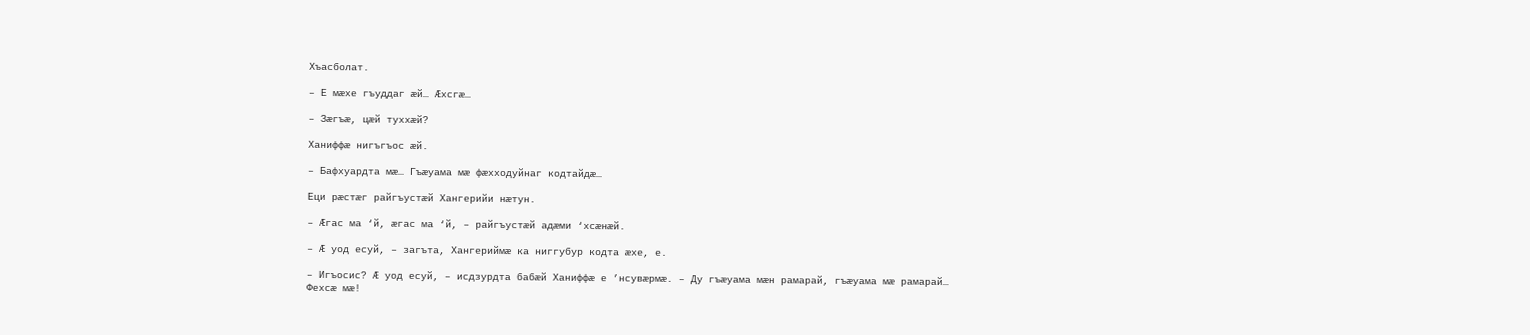Хъасболат.

– Е мӕхе гъуддаг ӕй… Ӕхсгӕ…

– Зӕгъӕ, цӕй туххӕй?

Ханиффӕ нигъгъос ӕй.

– Бафхуардта мӕ… Гъӕуама мӕ фӕхходуйнаг кодтайдӕ…

Еци рӕстӕг райгъустӕй Хангерийи нӕтун.

– Ӕгас ма ‘й, ӕгас ма ‘й, – райгъустӕй адӕми ‘хсӕнӕй.

– Ӕ уод есуй, – загъта, Хангериймӕ ка ниггубур кодта ӕхе, е.

– Игъосис? Ӕ уод есуй, – исдзурдта бабӕй Ханиффӕ е ’нсувӕрмӕ. – Ду гъӕуама мӕн рамарай, гъӕуама мӕ рамарай… Фехсӕ мӕ!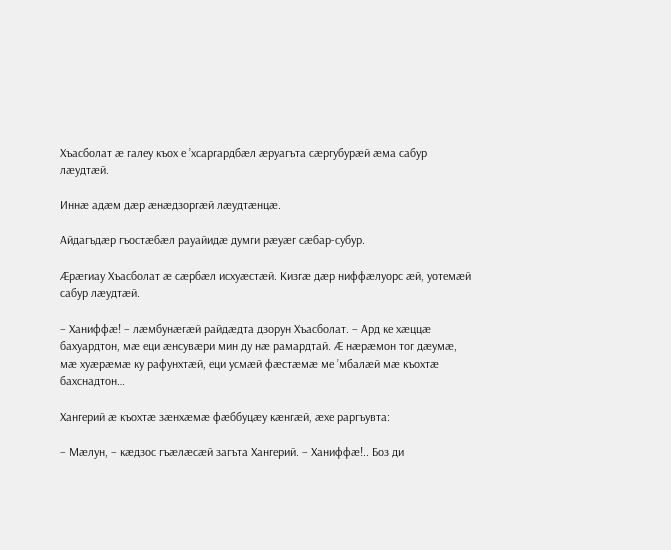Хъасболат ӕ галеу къох е ’хсаргардбӕл ӕруагъта сӕргубурӕй ӕма сабур лӕудтӕй.

Иннӕ адӕм дӕр ӕнӕдзоргӕй лӕудтӕнцӕ.

Айдагъдӕр гъостӕбӕл рауайидӕ думги рӕуӕг сӕбар-субур.

Ӕрӕгиау Хъасболат ӕ сӕрбӕл исхуӕстӕй. Кизгӕ дӕр ниффӕлуорс ӕй, уотемӕй сабур лӕудтӕй.

– Ханиффӕ! – лӕмбунӕгӕй райдӕдта дзорун Хъасболат. – Ард ке хӕццӕ бахуардтон, мӕ еци ӕнсувӕри мин ду нӕ рамардтай. Ӕ нӕрӕмон тог дӕумӕ, мӕ хуӕрӕмӕ ку рафунхтӕй, еци усмӕй фӕстӕмӕ ме ’мбалӕй мӕ къохтӕ бахснадтон…

Хангерий ӕ къохтӕ зӕнхӕмӕ фӕббуцӕу кӕнгӕй, ӕхе раргъувта:

– Мӕлун, – кӕдзос гъӕлӕсӕй загъта Хангерий. – Ханиффӕ!.. Боз ди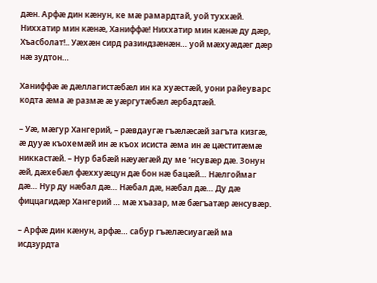дӕн. Арфӕ дин кӕнун, ке мӕ рамардтай, уой туххӕй. Ниххатир мин кӕнӕ, Ханиффӕ! Ниххатир мин кӕнӕ ду дӕр, Хъасболат!.. Уӕхӕн сирд разиндзӕнӕн… уой мӕхуӕдӕг дӕр нӕ зудтон…

Ханиффӕ ӕ дӕллагистӕбӕл ин ка хуӕстӕй, уони райеуварс кодта ӕма ӕ размӕ ӕ уӕргутӕбӕл ӕрбадтӕй.

– Уӕ, мӕгур Хангерий, – рӕвдаугӕ гъӕлӕсӕй загъта кизгӕ, ӕ дууӕ къохемӕй ин ӕ къох исиста ӕма ин ӕ цӕститӕмӕ никкастӕй. – Нур бабӕй нӕуӕгӕй ду ме ’нсувӕр дӕ. Зонун ӕй, дӕхебӕл фӕххуӕцун дӕ бон нӕ бацӕй… Нӕлгоймаг дӕ… Нур ду нӕбал дӕ… Нӕбал дӕ, нӕбал дӕ… Ду дӕ фиццагидӕр Хангерий … мӕ хъазар, мӕ бӕгъатӕр ӕнсувӕр.

– Арфӕ дин кӕнун, арфӕ… сабур гъӕлӕсиуагӕй ма исдзурдта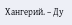Хангерий. – Ду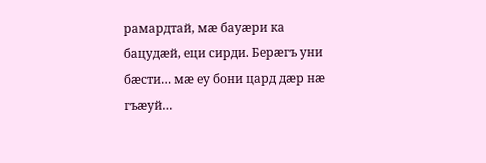рамардтай, мӕ бауӕри ка бацудӕй, еци сирди. Берӕгъ уни бӕсти… мӕ еу бони цард дӕр нӕ гъӕуй…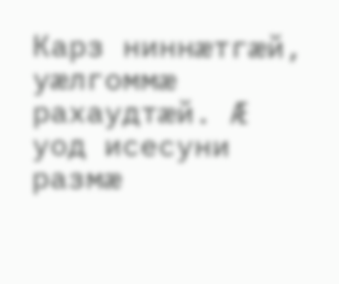Карз ниннӕтгӕй, уӕлгоммӕ рахаудтӕй. Ӕ уод исесуни размӕ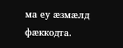ма еу ӕзмӕлд фӕккодта.